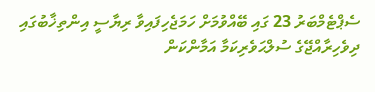ސެޕްޓެމްބަރު 23 ގައި ބޭއްވުމަށް ހަމަޖެހިފައިވާ ރިޔާސީ އިންތިޚާބުގައި ދިވެހިރާއްޖޭގެ ސުލްޙަވެރިކަމާ އަމާންކަން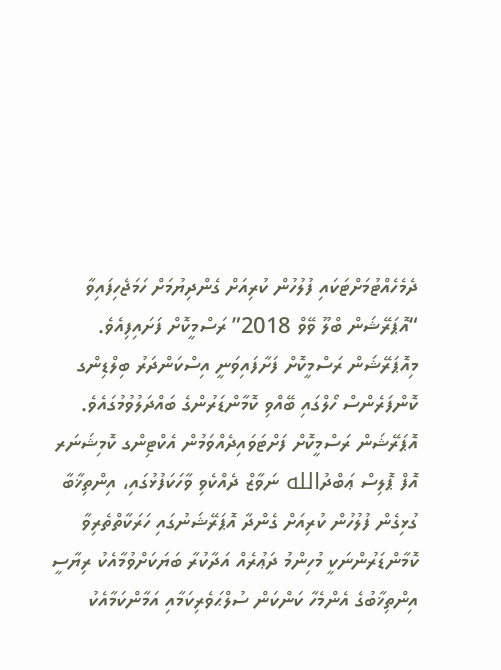ދެމެހެއްޓުމަށްޓަކައި ފުލުހުން ކުރިއަށް ގެންދިޔުމަށް ހަމަޖެހިފައިވާ “އޮޕަރޭޝަން ބްލޫ ވޭވް 2018” ރަސްމީކޮށް ފަށައިފިއެވެ.
މިއޮޕަރޭޝަން ރަސްމީކޮށް ފަށާފައިވަނީ އިސްކަންދަރު ބިލްޑިންގ ކޮންފަރެންސް ހޯލްގައި ބޭއްވި ކޮމާންޑަރުންގެ ބައްދަލުވުމުގައެވެ.
އޮޕަރޭޝަން ރަސްމީކޮށް ފަށްޓަވައިދެއްވަމުން އެކްޓިންގ ކޮމިޝަނަރ އޮފް ޕޮލިސް ޢަބްދުالله ނަވާޒް ދެއްކެވި ވާހަކަފުޅުގައި، އިންތިޚާބާ ގުޅިގެން ފުލުހުން ކުރިއަށް ގެންދާ އޮޕަރޭޝަނުގައި ހަރަކާތްތެރިވާ ކޮމާންޑަރުންނަކީ މުހިންމު ދަޢުރެއް އަދާކުރާ ބަޔަކަށްވުމާއެކު ރިޔާސީ އިންތިޚާބުގެ އެންމެހާ ކަންކަން ސުލްޙަވެރިކަމާއި އަމާންކަމާއެކު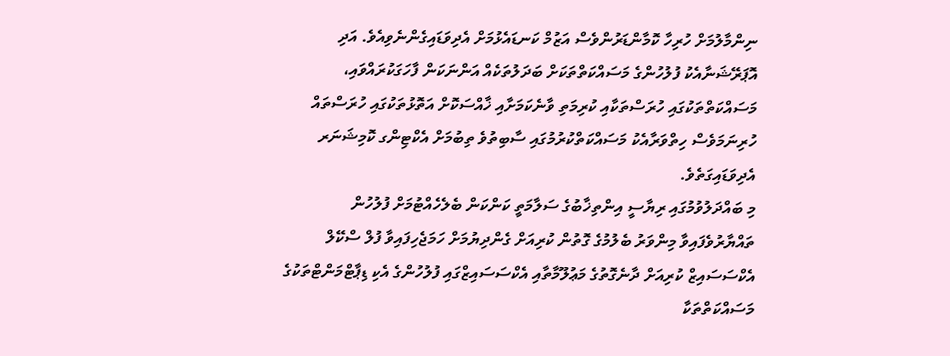ނިންމާލުމަށް ހުރިހާ ކޮމާންޑަރުންވެސް އަޒުމް ކަނޑައެޅުމަށް އެދިވަޑައިގެންނެވިއެވެ. އަދި އޮޕަރޭޝަނާއެކު ފުލުހުންގެ މަސައްކަތްތަކަށް ބަދަލުތަކެއް އަންނަކަން ފާހަގަކުރައްވައި، މަސައްކަތްތަކުގައި ހުރަސްތަކާއި ކުރިމަތި ވާނެކަމަށާއި ޚާއްސަކޮށް އަތޮޅުތަކުގައި ހުރަސްތައް ހުރިނަމަވެސް ހިތްވަރާއެކު މަސައްކަތްކުރުމުގައި ސާބިތުވެ ތިބުމަށް އެކްޓިންގ ކޮމިޝަނަރ އެދިވަޑައިގަތެވެ.
މި ބައްދަލުވުމުގައި ރިޔާސީ އިންތިޚާބުގެ ސަލާމަތީ ކަންކަން ބެލެހެއްޓުމަށް ފުލުހުން ތައްޔާރުވެފައިވާ މިންވަރު ބެލުމުގެ ގޮތުން ކުރިއަށް ގެންދިޔުމަށް ހަމަޖެހިފައިވާ ފުލް ސްކޭލް އެކްސަސައިޒް ކުރިއަށް ދާނެގޮތުގެ މަޢުލޫމާތާއި އެކްސަސައިޒްގައި ފުލުހުންގެ އެކި ޑިޕާޓްމަންޓްތަކުގެ މަސައްކަތްތަކާ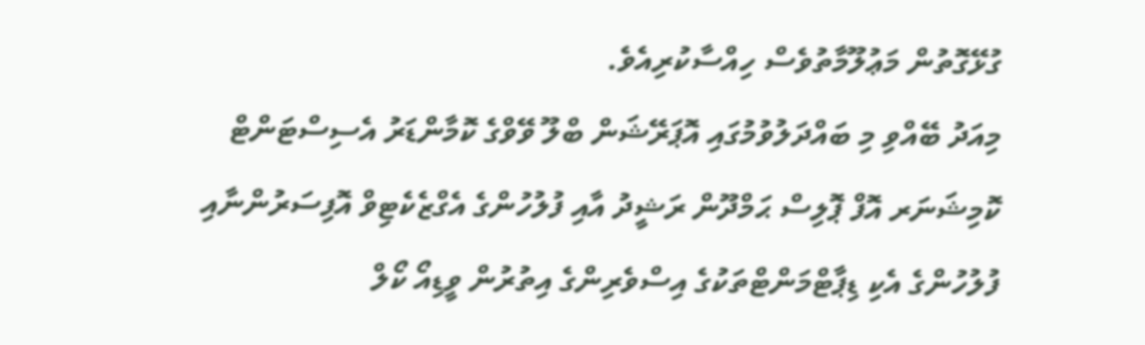ގުޅޭގޮތުން މަޢުލޫމާތުވެސް ހިއްސާކުރިއެވެ.
މިއަދު ބޭއްވި މި ބައްދަލުވުމުގައި އޮޕަރޭޝަން ބްލޫ ވޭވްގެ ކޮމާންޑަރު އެސިސްޓަންޓް ކޮމިޝަނަރ އޮފް ޕޮލިސް ޙަމްދޫން ރަޝީދު އާއި ފުލުހުންގެ އެގްޒެކެޓިވް އޮފިސަރުންނާއި ފުލުހުންގެ އެކި ޑިޕާޓްމަންޓްތަކުގެ އިސްވެރިންގެ އިތުރުން ވީޑިއޯ ކޯލް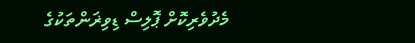މެދުވެރިކޮށް ޕޮލިސް ޑިވިޜަންތަކުގެ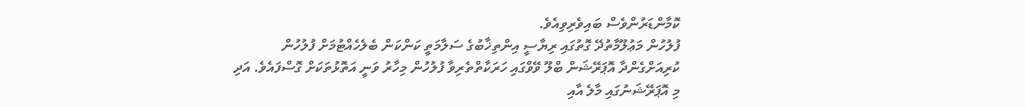ކޮމާންޑަރުންވެސް ބައިވެރިވިއެވެ.
ފުލުހުން މަޢުލޫމާތުދޭ ގޮތުގައި ރިޔާސީ އިންތިޚާބުގެ ސަލާމަތީ ކަންކަން ބެލެހެއްޓުމަށް ފުލުހުން ކުރިއަށްގެންދާ އޮޕަރޭޝަން ބްލޫ ވޭވްގައި ހަރަކާތްތެރިވާ ފުލުހުން މިހާރު ވަނީ އަތޮޅުތަކަށް ގޮސްފައެވެ. އަދި މި އޮޕަރޭޝަނުގައި މާލެ އާއި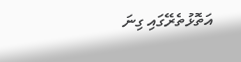އަތޮޅުތެރޭގައި ގިނަ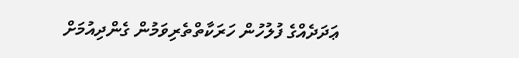ޢަދަދެއްގެ ފުލުހުން ހަރަކާތްތެރިވަމުން ގެންދިއުމަށް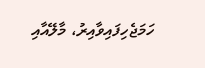ހަމަޖެހިފައިވާއިރު، މާލޭއާއި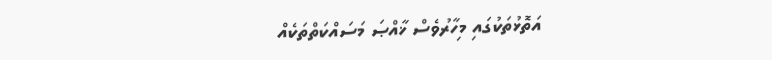އަތޮޅުތަކުގައި މިހާރުވެސް ޚާއްޞަ މަސައްކަތްތަކެއް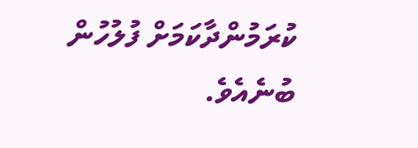ކުރަމުންދާކަމަށް ފުލުހުން ބުނެއެވެ.